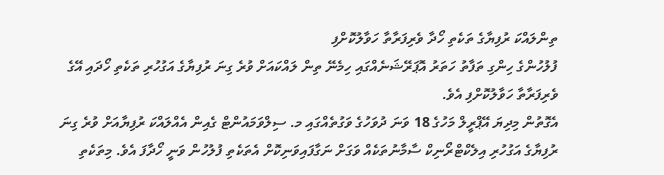ތިންލައްކަ ރުފިޔާގެ ތަކެތި ހޯދާ ވެރިފަރާތާ ހަވާލުކޮށްފި
ފުލުހުންގެ ހިންގި ތަފާތު ހަތަރު އޮޕަރޭޝަނެއްގައި ހިމެނޭ ތިން ލައްކައަށް ވުރެ ގިނަ ރުފިޔާގެ އަގުހުރި ތަކެތި ހޯދައި އޭގެ ވެރިފަރާތާ ހަވާލުކޮށްފި އެވެ.
އެގޮތުން މިދިޔަ އޭޕްރީލް މަހުގެ 18 ވަނަ ދުވަހުގެ ވަގުތެއްގައި މ. ސިލްވަމައުންޓް ގެއިން އެއްލައްކަ ރުފިޔާއަށް ވުރެ ގިނަ ރުފިޔާގެ އަގުހުރި އިލެކްޓްރޯނިކް ސާމާނުތަކެއް ވަގަށް ނަގާފައިވަނިކޮށް އެތަކެތި ފުލުހުން ވަނީ ހޯދާފަ އެވެ. މިތަކެތި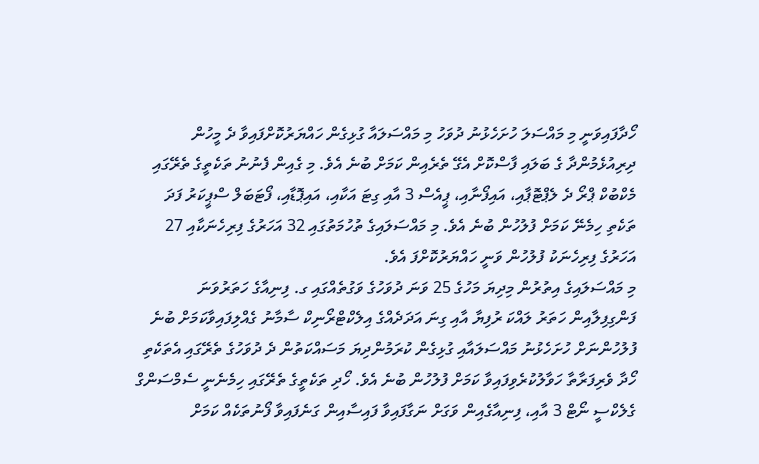ހޯދާފައިވަނީ މި މައްސަލަ ހުށަހެޅުނު ދުވަހު މި މައްސަލައާ ގުޅިގެން ހައްޔަރުކޮށްފައިވާ ދެ މީހުން ދިރިއުޅެމުންދާ ގެ ބަލައި ފާސްކޮށް އެގޭ ތެރެއިން ކަމަށް ބުނެ އެވެ. މި ގެއިން ފެނުނު ތަކެތީގެ ތެރޭގައި މެކްބުކް ޕްރޯ ދެ ލެޕްޓޮޕާއި، އައިފޯނާއި، ޕީއެސް 3 އާއި ގިޓަ އަކާއި، އައިޕޮޑާއި، ފޯޓަބަލް ސްޕީކަރު ފަދަ ތަކެތި ހިމެނޭ ކަމަށް ފުލުހުން ބުނެ އެވެ. މި މައްސަލައިގެ ތުހުމަތުގައި 32 އަހަރުގެ ފިރިހެނަކާއި 27 އަހަރުގެ ފިރިހެނަކު ފުލުހުން ވަނީ ހައްޔަރުކޮށްފަ އެވެ.
މި މައްސަލައިގެ އިތުރުން މިދިޔަ މަހުގެ 25 ވަނަ ދުވަހުގެ ވަގުތެއްގައި ގ. ފިނިއާގެ ހަތަރުވަނަ ފަންގިފިލާއިން ހަތަރު ލައްކަ ރުފިޔާ އާއި ގިނަ އަދަދެއްގެ އިލެކްޓްރޯނިކް ސާމާނު ގެއްލިފައިވާކަމަށް ބުނެ ފުލުހުންނަށް ހުށަހެޅުނު މައްސަލައާއި ގުޅިގެން ކުރަމުންދިޔަ މަސައްކަތުން ދެ ދުވަހުގެ ތެރޭގައި އެތަކެތި ހޯދާ ވެރިފަރާތާ ހަވާލުކުރެވިފައިވާ ކަމަށް ފުލުހުން ބުނެ އެވެ. ހޯދި ތަކެތީގެ ތެރޭގައި ހިމެނެނީ ސެމްސަންގް ގެލެކްސީ ނޯޓް 3 އާއި، ފިނިއާގެއިން ވަގަށް ނަގާފައިވާ ފައިސާއިން ގަނެފައިވާ ފޯނުތަކެއް ކަމަށް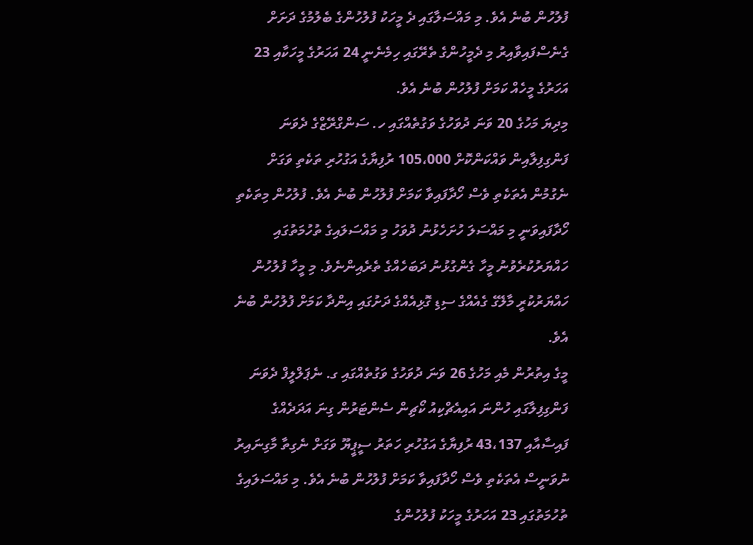ފުލުހުން ބުނެ އެވެ. މި މައްސަލާގައި ދެ މީހަކު ފުލުހުންގެ ބެލުމުގެ ދަށަށް ގެނެސްފައިވާއިރު މި ދެމީހުންގެ ތެރޭގައި ހިމެނެނީ 24 އަހަރުގެ މީހަކާއި 23 އަހަރުގެ މީހެއް ކަމަށް ފުލުހުން ބުނެ އެވެ.
މިދިޔަ މަހުގެ 20 ވަނަ ދުވަހުގެ ވަގުތެއްގައި ހ. ސަންގްރޭޒްގެ ދެވަނަ ފަންގިފިލާއިން ވައްކަންކޮށް 105،000 ރުފިޔާގެ އަގުހުރި ތަކެތި ވަގަށް ނެގުމުން އެތަކެތި ވެސް ހޯދާފައިވާ ކަމަށް ފުލުހުން ބުނެ އެވެ. ފުލުހުން މިތަކެތި ހޯދާފައިވަނީ މި މައްސަލަ ހުށަހެޅުނު ދުވަހު މި މައްސަލައިގެ ތުހުމަތުގައި ހައްޔަރުކުރެވުނު މީހާ ގެންގުޅުނު ދަބަހެއްގެ ތެރެއިންނެވެ. މި މީހާ ފުލުހުން ހައްޔަރުކުރީ މާލޭގެ ގެއެއްގެ ސިޑި ގޮޅިއެއްގެ ދަށުގައި އިންދާ ކަމަށް ފުލުހުން ބުނެ އެވެ.
މީގެ އިތުރުން މެއި މަހުގެ 26 ވަނަ ދުވަހުގެ ވަގުތެއްގައި ގ. ނެޕަލްލީފް ދެވަނަ ފަންގިފިލާގައި ހުންނަ އައިއެޗްކިއު ކޯޗިން ސެންޓަރުން ގިނަ އަދަދެއްގެ ފައިސާއާއި 43،137 ރުފިޔާގެ އަގުހުރި ހަތަރު ސީޕީޔޫ ވަގަށް ނެގިތާ މާގިނައިރު ނުވަނީސް އެތަކެތި ވެސް ހޯދާފައިވާ ކަމަށް ފުލުހުން ބުނެ އެވެ. މި މައްސަލައިގެ ތުހުމަތުގައި 23 އަހަރުގެ މީހަކު ފުލުހުންގެ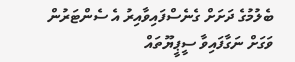ބެލުމުގެ ދަށަށް ގެނެސްފައިވާއިރު އެ ސެންޓަރުން ވަގަށް ނަގާފައިވާ ސީޕީޔޫތައް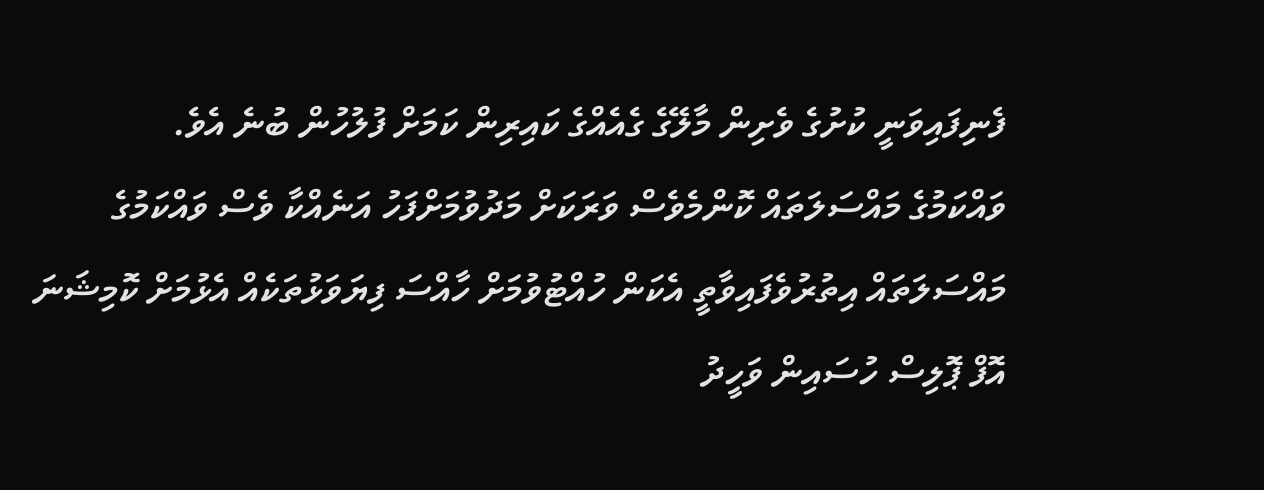ފެނިފައިވަނީ ކުށުގެ ވެށިން މާލޭގެ ގެއެއްގެ ކައިރިން ކަމަށް ފުލުހުން ބުނެ އެވެ.
ވައްކަމުގެ މައްސަލަތައް ކޮންމެވެސް ވަރަކަށް މަދުވުމަށްފަހު އަނެއްކާ ވެސް ވައްކަމުގެ މައްސަލަތައް އިތުރުވެފައިވާތީ އެކަން ހުއްޓުވުމަށް ހާއްސަ ފިޔަވަޅުތަކެއް އެޅުމަށް ކޮމިޝަނަ އޮފް ޕޮލިސް ހުސައިން ވަހީދު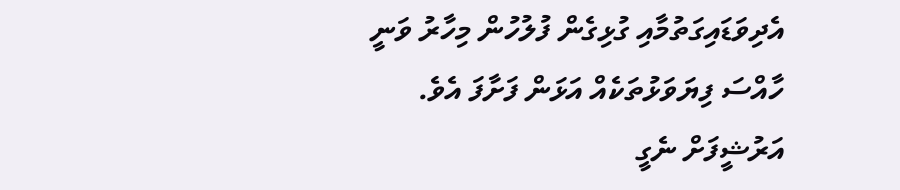އެދިވަޑައިގަތުމާއި ގުޅިގެން ފުލުހުން މިހާރު ވަނީ ހާއްސަ ފިޔަވަޅުތަކެއް އަޅަން ފަށާފަ އެވެ.
އަރުޝީފަށް ނެގީ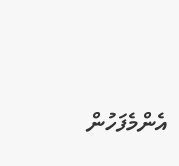އެންމެފަހުން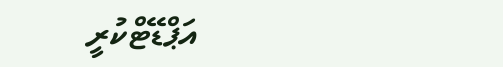އަޕްޑޭޓްކުރީ